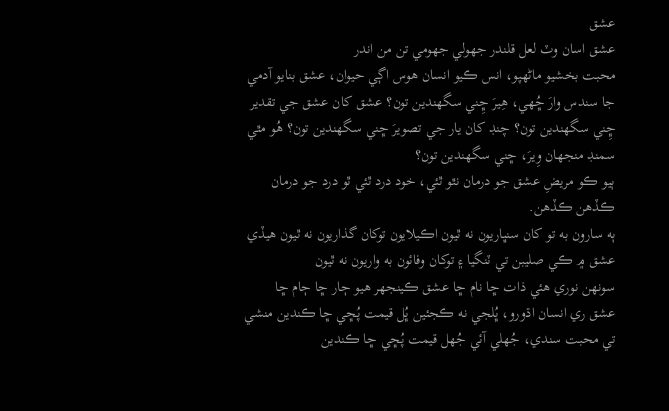عشق
عشق اسان وٽ لعل قلندر جھولي جھومي تن من اندر
محبت بخشيو ماڻهپو، انس ڪيو انسان هوس اڳي حيوان، عشق بنايو آدمي
جا سندس وارَ ڇُهي، هِيرَ ڇِني سگهندين تون؟ عشق کان عشق جي تقدير ڇِني سگهندين تون؟ چنڊ کان يار جي تصويرَ ڇني سگهندين تون؟ هُو مٿي سمنڊ منجهان وِيرَ، ڇني سگهندين تون؟
ٻيو ڪو مريضِ عشق جو درمان نٿو ٿئي، خود درد ٿئي ٿو درد جو درمان ڪڏهن ڪڏهن.
ٻه سارون به تو کان سنڀاريون نه ٿيون اڪيلايون توکان گذاريون نه ٿيون هيڏي عشق ۾ ڪي صليبن تي ٽنگيا ۽ توکان وفائون به واريون نه ٿيون
سونهن نوري هئي ذات ڇا نام ڇا عشق ڪينجهر هيو ڄار ڇا ڄام ڇا
عشق ري انسان اڌورو، ڀُلجي نه ڪجئين ڀُل قيمت پُڇي ڇا ڪندين منشي تي محبت سندي، جُھلي آئي جُھل قيمت پُڇي ڇا ڪندين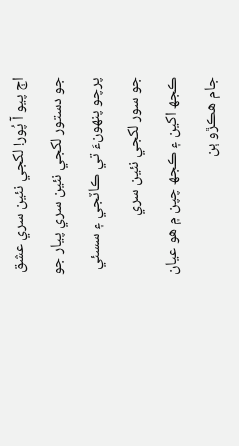اڄ پيو آ پُور! لکجي نئين سري عشق جو دستور لکجي نئين سري پيار جو پرچو پنهونءَ تي ڪاٽجي ۽ سسئي جو سور لکجي نئين سري
ڪجھ اکين ۽ ڪجھ چپن ۾ هو عيان جام هڪڙو ٻن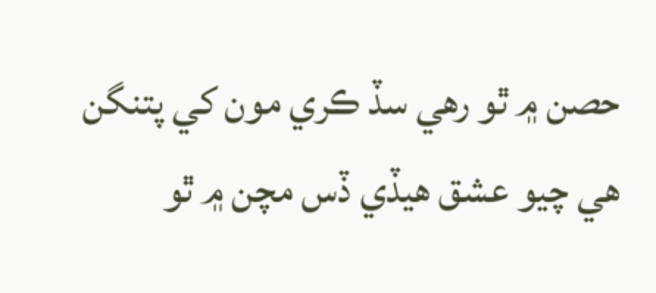حصن ۾ ٿو رهي سڏ ڪري مون کي پتنگن هي چيو عشق هيڏي ڏس مچن ۾ ٿو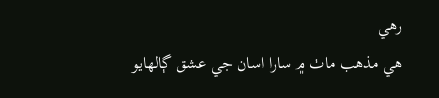رهي
هي مذهب ماٺ ۾ سارا اسان جي عشق ڳالهايو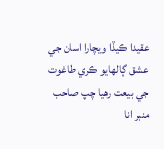عقيدا ڪيڏا ويچارا اسان جي عشق ڳالهايو ڪري طاغوت جي بيعت رهيا چپ صاحب منبر انا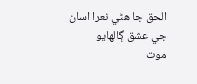الحق جا هڻي نعرا اسان جي عشق ڳالهايو
موت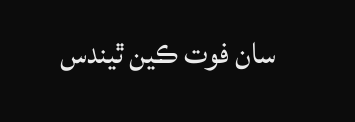سان فوت ڪين ٿيندس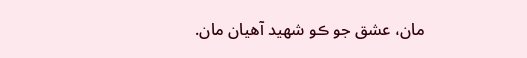مان، عشق جو ڪو شهيد آهيان مان.